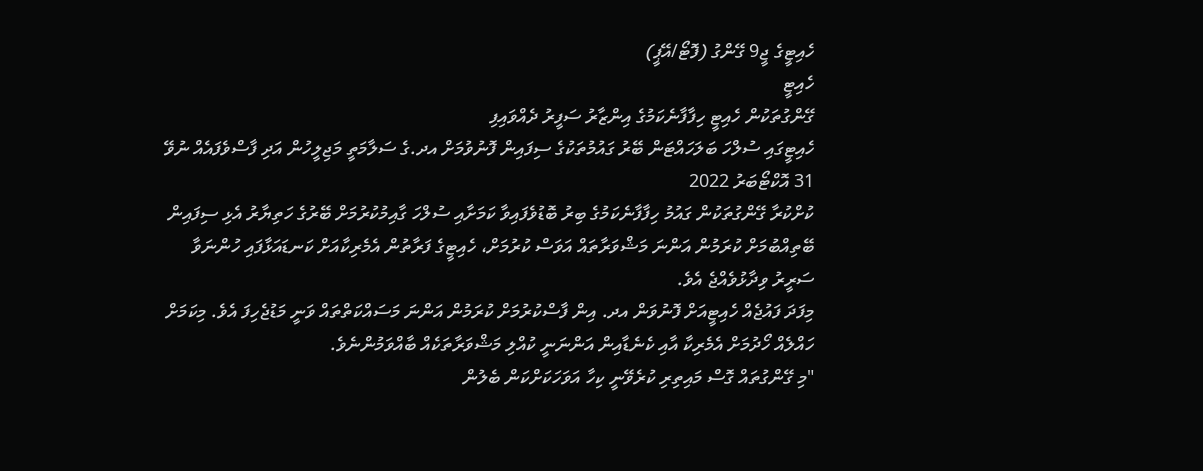ހެއިޓީގެ ޖީ9 ގޭންގު (ފޮޓޯ/އޭޕީ)
ހެއިޓީ
ގޭންގުތަކުން ހެއިޓީ ހިފާފާނެކަމުގެ އިންޒާރު ސަފީރު ދެއްވައިފި
ހެއިޓީގައި ސުލްހަ ބަލަހައްޓަން ބޭރު ގައުމުތަކުގެ ސިފައިން ފޮނުވުމަށް އދ.ގެ ސަލާމަތީ މަޖިލީހުން އަދި ފާސްވެފައެއް ނުވޭ
31 އޮކްޓޯބަރު 2022
ކުށްކުރާ ގޭންގުތަކުން ގައުމު ހިފާފާނެކަމުގެ ބިރު ބޮޑުވެފައިވާ ކަމަށާއި ސުލްހަ ގާއިމުކުރުމަށް ބޭރުގެ ހަތިޔާރު އެޅި ސިފައިން ބޭތިއްބުމަށް ކުރަމުން އަންނަ މަޝްވަރާތައް އަވަސް ކުރުމަށް، ހެއިޓީގެ ފަރާތުން އެމެރިކާއަށް ކަނޑައަޅާފައި ހުންނަވާ ސަރީރު ވިދާޅުވެއްޖެ އެވެ.
މިފަދަ ފައުޖެއް ހެއިޓީއަށް ފޮނުވަން އދ. އިން ފާސްކުރުމަށް ކުރަމުން އަންނަ މަސައްކަތްތައް ވަނީ މަޑުޖެހިފަ އެވެ. މިކަމަށް ހައްލެއް ހޯދުމަށް އެމެރިކާ އާއި ކެނެޑާއިން އަންނަނީ ކުއްލި މަޝްވަރާތަކެއް ބާއްވަމުންނެވެ.
"މި ގޭންގުތައް ގޮސް މައިތިރި ކުރެވޭނީ ކިހާ އަވަހަކަށްކަން ބެލުން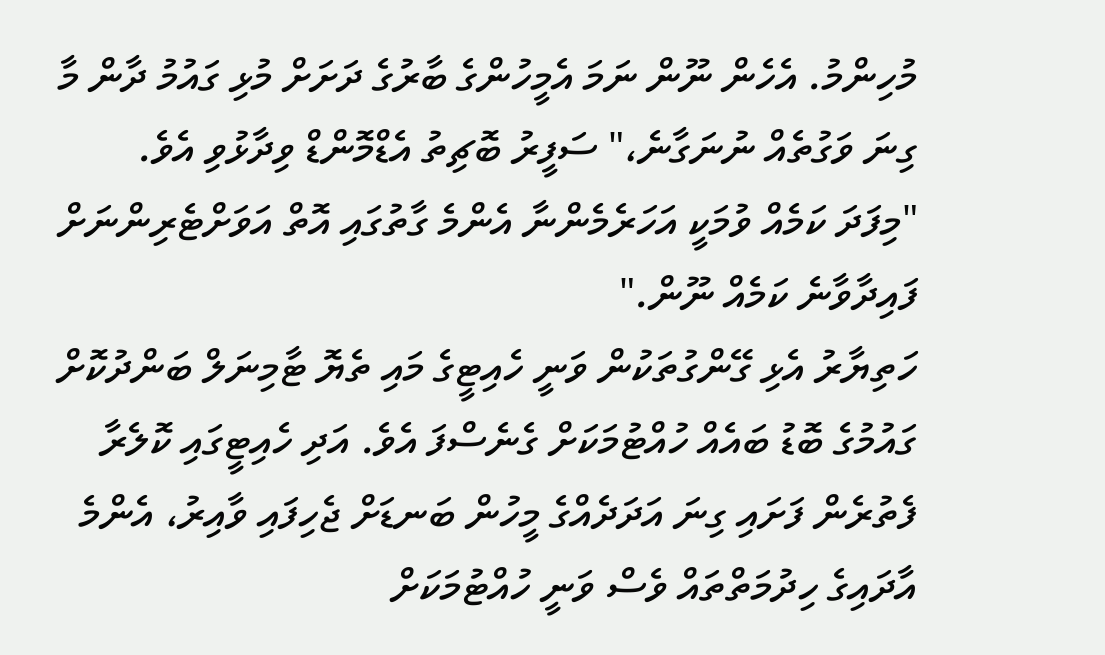މުހިންމު. އެހެން ނޫން ނަމަ އެމީހުންގެ ބާރުގެ ދަށަށް މުޅި ގައުމު ދާން މާ ގިނަ ވަގުތެއް ނުނަގާނެ،" ސަފީރު ބޮޗިތު އެޑްމޮންޑް ވިދާޅުވި އެވެ.
"މިފަދަ ކަމެއް ވުމަކީ އަހަރެމެންނާ އެންމެ ގާތުގައި އޮތް އަވަށްޓެރިންނަށް ފައިދާވާނެ ކަމެއް ނޫން."
ހަތިޔާރު އެޅި ގޭންގުތަކުން ވަނީ ހެއިޓީގެ މައި ތެޔޮ ޓާމިނަލް ބަންދުކޮށް ގައުމުގެ ބޮޑު ބައެއް ހުއްޓުމަކަށް ގެނެސްފަ އެވެ. އަދި ހެއިޓީގައި ކޮލެރާ ފެތުރެން ފަށައި ގިނަ އަދަދެއްގެ މީހުން ބަނޑަށް ޖެހިފައި ވާއިރު، އެންމެ އާދައިގެ ހިދުމަތްތައް ވެސް ވަނީ ހުއްޓުމަކަށް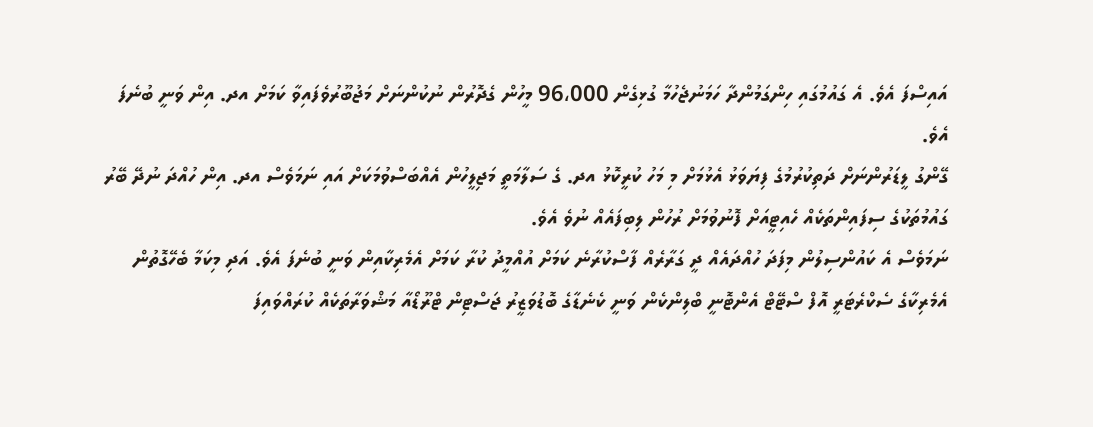އައިސްފަ އެވެ. އެ ގައުމުގައި ހިންގަމުންދާ ހަމަނުޖެހުމާ ގުޅިގެން 96،000 މީހުން ގެދޮރުން ނުކުންނަށް މަޖުބޫރުވެފައިވާ ކަމަށް އދ. އިން ވަނީ ބުނެފަ އެވެ.
ގޭންގު ލީޑަރުންނަށް ދަތިކުރުމުގެ ފިޔަވަޅު އެޅުމަށް މި މަހު ކުރީކޮޅު އދ. ގެ ސަލާމަތީ މަޖިލީހުން އެއްބަސްވުމަކަށް އައި ނަމަވެސް އދ. އިން ހުއްދަ ނުދޭ ބޭރު ގައުމުތަކުގެ ސިފައިންތަކެއް ހެއިޓީއަށް ފޮނުވުމަށް ރުހުން ލިބިފައެއް ނުވެ އެވެ.
ނަމަވެސް އެ ކައުންސިލުން މިފަދަ ހުއްދައެއް ދީ ގަރާރެއް ފާސްކުރާނެ ކަމަށް އުއްމީދު ކުރާ ކަމަށް އެމެރިކާއިން ވަނީ ބުނެފަ އެވެ. އަދި މިކަމާ ބެހޭގޮތުން އެމެރިކާގެ ސެކްރެޓަރީ އޮފް ސްޓޭޓް އެންޓޮނީ ބްލިންކެން ވަނީ ކެނެޑާގެ ބޮޑުވަޒީރު ޖަސްޓިން ޓްރޫޑޯއާ މަޝްވަރާތަކެއް ކުރައްވައިފަ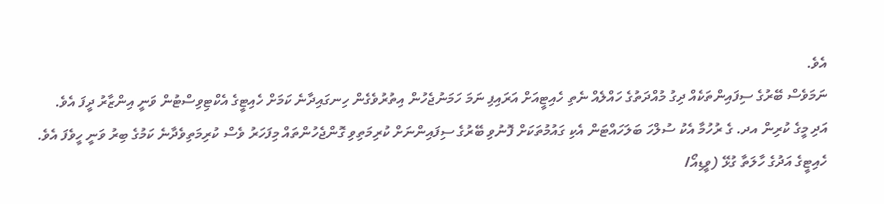އެވެ.
ނަމަވެސް ބޭރުގެ ސިފައިންތަކެއް ދިގު މުއްދަތުގެ ހައްލެއް ނެތި ހެއިޓީއަށް އަރައިފި ނަމަ ހަމަނުޖެހުން އިތުރުވެގެން ހިނގައިދާނެ ކަމަށް ހެއިޓީގެ އެކްޓިވިސްޓުން ވަނީ އިންޒާރު ދީފަ އެވެ.
އަދި މީގެ ކުރިން އދ. ގެ ރުހުމާ އެކު ސުލްހަ ބަލަހައްޓަން އެކި ގައުމުތަކަށް ފޮނުވި ބޭރުގެ ސިފައިންނަށް ކުރިމަތިވި ގޮންޖެހުންތައް މިފަހަރު ވެސް ކުރިމަތިވެދާނެ ކަމުގެ ބިރު ވަނީ ހީވެފަ އެވެ.
ހެއިޓީގެ އަދުގެ ހާލަތާ ގުޅޭ (ވީޑިއޯ/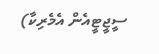ސީޖީޓީއެން އެމެރިކާ)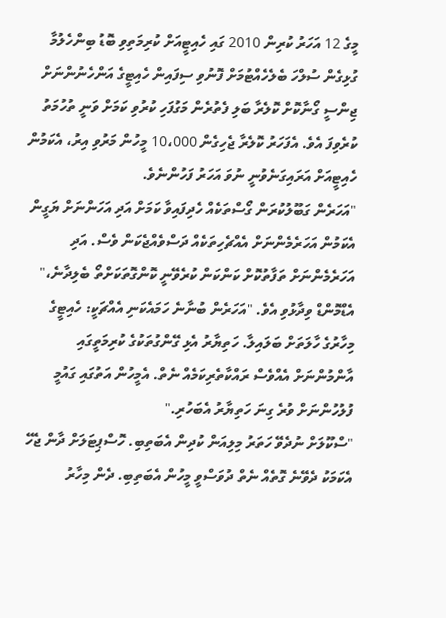މީގެ 12 އަހަރު ކުރިން 2010 ގައި ހެއިޓީއަށް ކުރިމަތިވި ބޮޑު ބިންހެލުމާ ގުޅިގެން ސުލްހަ ބެލެހެއްޓުމަށް ފޮނުވި ސިފައިން ހެއިޓީގެ އަންހެނުންނަށް ޖިންސީ ގޯނާކޮށް ކޮލެރާ ބަލި ފެތުރެން މަގުފަހި ކުރުވި ކަމަށް ވަނީ ތުހުމަތު ކުރެވިފަ އެވެ. އެފަހަރު ކޮލެރާ ޖެހިގެން 10،000 މީހުން މަރުވި އިރު، އެކަމުން ހެއިޓީއަށް އަރައިގަނެވުނީ ނުވަ އަހަރު ފަހުންނެވެ.
"އަހަރެން ގަބޫލުކުރަން ގޯސްތަކެއް ހެދިފައިވާ ކަމަށް އަދި އަހަންނަށް ޔަގީން އެކަމުން އަހަރެމެންނަށް އެއްޗެހިތަކެއް ދަސްވެއްޖެކަން ވެސް. އަދި އަހަރެމެންނަށް ތަފާތުކޮށް ކަންކަން ކުރެވޭނީ ކޮންގޮތަކަށްތޯ ބެލިދާނެ،" އެޑްމޮންޑް ވިދާޅުވި އެވެ. "އަހަރެން ބުނާނެ ހަމައެކަނި އެއްޗަކީ: ހެއިޓީގެ މިހާރުގެ ހާލަތަށް ބަލައިލާ. ހަތިޔާރު އެޅި ގޭންގުތަކުގެ ކުރިމަތީގައި އާންމުންނަށް އެއްވެސް ރައްކާތެރިކަމެއް ނެތް. އެމީހުން އަތުގައި ގައުމީ ފުލުހުންނަށް ވުރެ ގިނަ ހަތިޔާރު އެބަހުރި."
"ސްކޫލަށް ނުދެވޭ ހަތަރު މިލިއަން ކުދިން އެބަތިބި. ހޮސްޕިޓަލަށް ދާން ޖެހޭ އެކަމަކު ދެވޭނެ ގޮތެއް ނެތް ދުވަސްވީ މީހުން އެބަތިބި. ދެން މިހާރު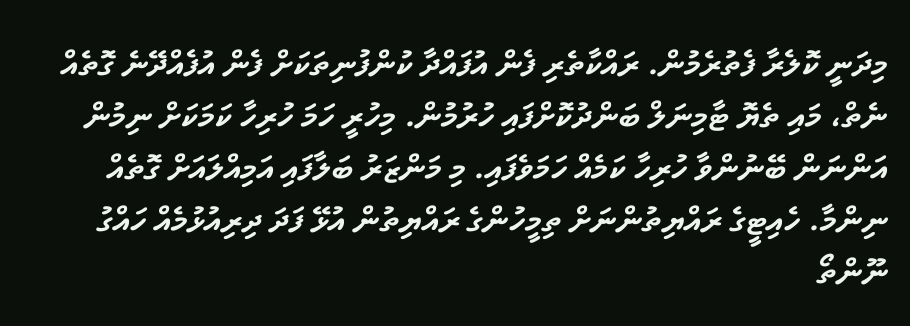މިދަނީ ކޮލެރާ ފެތުރެމުން. ރައްކާތެރި ފެން އުފައްދާ ކުންފުނިތަކަށް ފެން އުފެއްދޭނެ ގޮތެއް ނެތް، މައި ތެޔޮ ޓާމިނަލް ބަންދުކޮށްފައި ހުރުމުން. މިހުރީ ހަމަ ހުރިހާ ކަމަކަށް ނިމުން އަންނަން ބޭނުންވާ ހުރިހާ ކަމެއް ހަމަވެފައި. މި މަންޒަރު ބަލާފައި އަމިއްލައަށް ގޮތެއް ނިންމާ. ހެއިޓީގެ ރައްޔިތުންނަށް ތިމީހުންގެ ރައްޔިތުން އުޅޭ ފަދަ ދިރިއުޅުމެއް ހައްގު ނޫންތޯ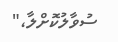ސުވާލުކޮށްލާ،"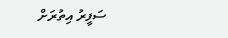ސަފީރު އިތުރަށް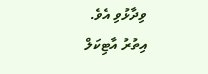ވިދާޅުވި އެވެ.
އިތުރު އާޓިކަލް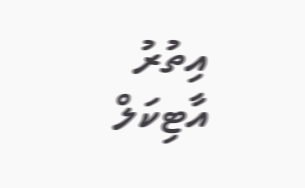އިތުރު އާޓިކަލް